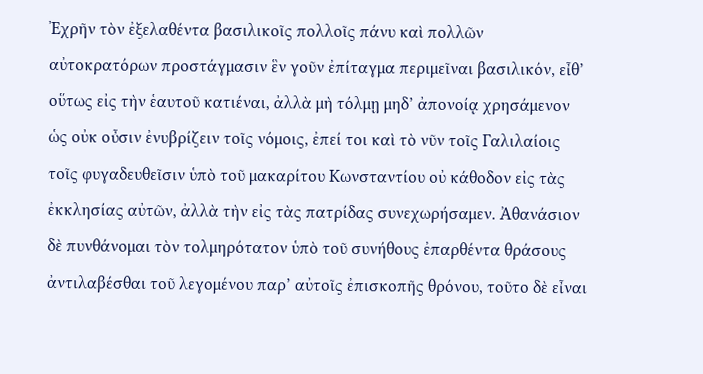Ἐχρῆν τὸν ἐξελαθέντα βασιλικοῖς πολλοῖς πάνυ καὶ πολλῶν αὐτοκρατόρων προστάγμασιν ἓν γοῦν ἐπίταγμα περιμεῖναι βασιλικόν, εἶθ’ οὕτως εἰς τὴν ἑαυτοῦ κατιέναι, ἀλλὰ μὴ τόλμῃ μηδ’ ἀπονοίᾳ χρησάμενον ὡς οὐκ οὖσιν ἐνυβρίζειν τοῖς νόμοις, ἐπεί τοι καὶ τὸ νῦν τοῖς Γαλιλαίοις τοῖς φυγαδευθεῖσιν ὑπὸ τοῦ μακαρίτου Κωνσταντίου οὐ κάθοδον εἰς τὰς ἐκκλησίας αὐτῶν, ἀλλὰ τὴν εἰς τὰς πατρίδας συνεχωρήσαμεν. Ἀθανάσιον δὲ πυνθάνομαι τὸν τολμηρότατον ὑπὸ τοῦ συνήθους ἐπαρθέντα θράσους ἀντιλαβέσθαι τοῦ λεγομένου παρ’ αὐτοῖς ἐπισκοπῆς θρόνου, τοῦτο δὲ εἶναι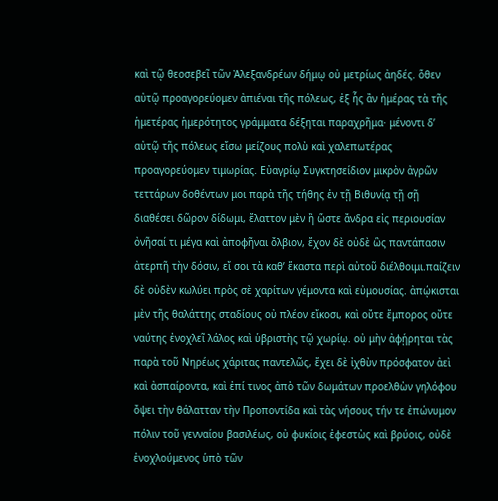καὶ τῷ θεοσεβεῖ τῶν Ἀλεξανδρέων δήμῳ οὐ μετρίως ἀηδές. ὅθεν αὐτῷ προαγορεύομεν ἀπιέναι τῆς πόλεως, ἐξ ἧς ἂν ἡμέρας τὰ τῆς ἡμετέρας ἡμερότητος γράμματα δέξηται παραχρῆμα· μένοντι δ’ αὐτῷ τῆς πόλεως εἴσω μείζους πολὺ καὶ χαλεπωτέρας προαγορεύομεν τιμωρίας. Εὐαγρίῳ Συγκτησείδιον μικρὸν ἀγρῶν τεττάρων δοθέντων μοι παρὰ τῆς τήθης ἐν τῇ Βιθυνίᾳ τῇ σῇ διαθέσει δῶρον δίδωμι, ἔλαττον μὲν ἢ ὥστε ἄνδρα εἰς περιουσίαν ὀνῆσαί τι μέγα καὶ ἀποφῆναι ὄλβιον, ἔχον δὲ οὐδὲ ὣς παντάπασιν ἀτερπῆ τὴν δόσιν, εἴ σοι τὰ καθ’ ἕκαστα περὶ αὐτοῦ διέλθοιμι.παίζειν δὲ οὐδὲν κωλύει πρὸς σὲ χαρίτων γέμοντα καὶ εὐμουσίας. ἀπῴκισται μὲν τῆς θαλάττης σταδίους οὐ πλέον εἴκοσι, καὶ οὔτε ἔμπορος οὔτε ναύτης ἐνοχλεῖ λάλος καὶ ὑβριστὴς τῷ χωρίῳ. οὐ μὴν ἀφῄρηται τὰς παρὰ τοῦ Νηρέως χάριτας παντελῶς, ἔχει δὲ ἰχθὺν πρόσφατον ἀεὶ καὶ ἀσπαίροντα, καὶ ἐπί τινος ἀπὸ τῶν δωμάτων προελθὼν γηλόφου ὄψει τὴν θάλατταν τὴν Προποντίδα καὶ τὰς νήσους τήν τε ἐπώνυμον πόλιν τοῦ γενναίου βασιλέως, οὐ φυκίοις ἐφεστὼς καὶ βρύοις, οὐδὲ ἐνοχλούμενος ὑπὸ τῶν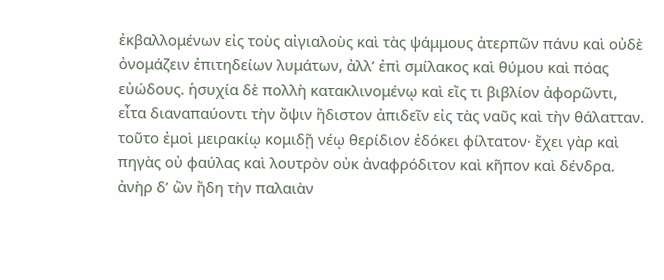ἐκβαλλομένων εἰς τοὺς αἰγιαλοὺς καὶ τὰς ψάμμους ἀτερπῶν πάνυ καὶ οὐδὲ ὀνομάζειν ἐπιτηδείων λυμάτων, ἀλλ’ ἐπὶ σμίλακος καὶ θύμου καὶ πόας εὐώδους. ἡσυχία δὲ πολλὴ κατακλινομένῳ καὶ εἴς τι βιβλίον ἀφορῶντι, εἶτα διαναπαύοντι τὴν ὄψιν ἥδιστον ἀπιδεῖν εἰς τὰς ναῦς καὶ τὴν θάλατταν. τοῦτο ἐμοὶ μειρακίῳ κομιδῇ νέῳ θερίδιον ἐδόκει φίλτατον· ἔχει γὰρ καὶ πηγὰς οὐ φαύλας καὶ λουτρὸν οὐκ ἀναφρόδιτον καὶ κῆπον καὶ δένδρα. ἀνὴρ δ’ ὢν ἤδη τὴν παλαιὰν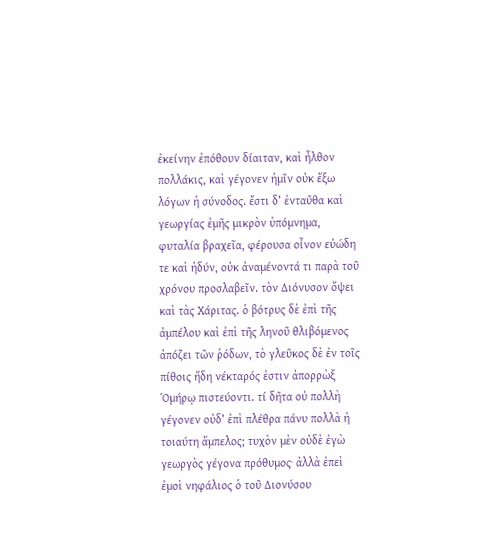ἐκείνην ἐπόθουν δίαιταν, καὶ ἦλθον πολλάκις, καὶ γέγονεν ἡμῖν οὐκ ἔξω λόγων ἡ σύνοδος. ἔστι δ’ ἐνταῦθα καὶ γεωργίας ἐμῆς μικρὸν ὑπόμνημα, φυταλία βραχεῖα, φέρουσα οἶνον εὐώδη τε καὶ ἡδύν, οὐκ ἀναμένοντά τι παρὰ τοῦ χρόνου προσλαβεῖν. τὸν Διόνυσον ὄψει καὶ τὰς Χάριτας. ὁ βότρυς δὲ ἐπὶ τῆς ἀμπέλου καὶ ἐπὶ τῆς ληνοῦ θλιβόμενος ἀπόζει τῶν ῥόδων, τὸ γλεῦκος δὲ ἐν τοῖς πίθοις ἤδη νέκταρός ἐστιν ἀπορρὼξ Ὁμήρῳ πιστεύοντι. τί δῆτα οὐ πολλὴ γέγονεν οὐδ’ ἐπὶ πλέθρα πάνυ πολλὰ ἡ τοιαύτη ἄμπελος; τυχὸν μὲν οὐδὲ ἐγὼ γεωργὸς γέγονα πρόθυμος· ἀλλὰ ἐπεὶ ἐμοὶ νηφάλιος ὁ τοῦ Διονύσου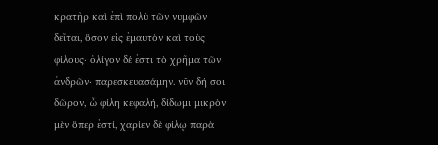κρατὴρ καὶ ἐπὶ πολὺ τῶν νυμφῶν δεῖται, ὅσον εἰς ἐμαυτὸν καὶ τοὺς φίλους· ὀλίγον δέ ἐστι τὸ χρῆμα τῶν ἀνδρῶν· παρεσκευασάμην. νῦν δή σοι δῶρον, ὦ φίλη κεφαλή, δίδωμι μικρὸν μὲν ὅπερ ἐστί, χαρίεν δὲ φίλῳ παρὰ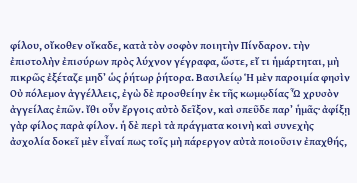φίλου, οἴκοθεν οἴκαδε, κατὰ τὸν σοφὸν ποιητὴν Πίνδαρον. τὴν ἐπιστολὴν ἐπισύρων πρὸς λύχνον γέγραφα, ὥστε, εἴ τι ἡμάρτηται, μὴ πικρῶς ἐξέταζε μηδ’ ὡς ῥήτωρ ῥήτορα. Βασιλείῳ Ἡ μὲν παροιμία φησὶν Οὐ πόλεμον ἀγγέλλεις, ἐγὼ δὲ προσθείην ἐκ τῆς κωμῳδίας Ὦ χρυσὸν ἀγγείλας ἐπῶν. ἴθι οὖν ἔργοις αὐτὸ δεῖξον, καὶ σπεῦδε παρ’ ἡμᾶς· ἀφίξῃ γὰρ φίλος παρὰ φίλον. ἡ δὲ περὶ τὰ πράγματα κοινὴ καὶ συνεχὴς ἀσχολία δοκεῖ μὲν εἶναί πως τοῖς μὴ πάρεργον αὐτὰ ποιοῦσιν ἐπαχθής,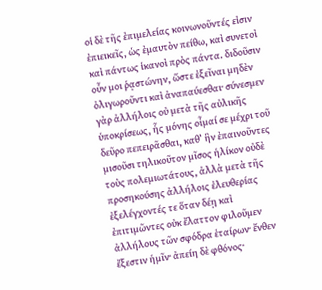οἱ δὲ τῆς ἐπιμελείας κοινωνοῦντές εἰσιν ἐπιεικεῖς, ὡς ἐμαυτὸν πείθω, καὶ συνετοὶ καὶ πάντως ἱκανοὶ πρὸς πάντα. διδοῦσιν οὖν μοι ῥᾳστώνην, ὥστε ἐξεῖναι μηδὲν ὀλιγωροῦντι καὶ ἀναπαύεσθαι· σύνεσμεν γὰρ ἀλλήλοις οὐ μετὰ τῆς αὐλικῆς ὑποκρίσεως, ἧς μόνης οἶμαί σε μέχρι τοῦ δεῦρο πεπειρᾶσθαι, καθ’ ἣν ἐπαινοῦντες μισοῦσι τηλικοῦτον μῖσος ἡλίκον οὐδὲ τοὺς πολεμιωτάτους, ἀλλὰ μετὰ τῆς προσηκούσης ἀλλήλοις ἐλευθερίας ἐξελέγχοντές τε ὅταν δέῃ καὶ ἐπιτιμῶντες οὐκ ἔλαττον φιλοῦμεν ἀλλήλους τῶν σφόδρα ἑταίρων· ἔνθεν ἔξεστιν ἡμῖν· ἀπείη δὲ φθόνος·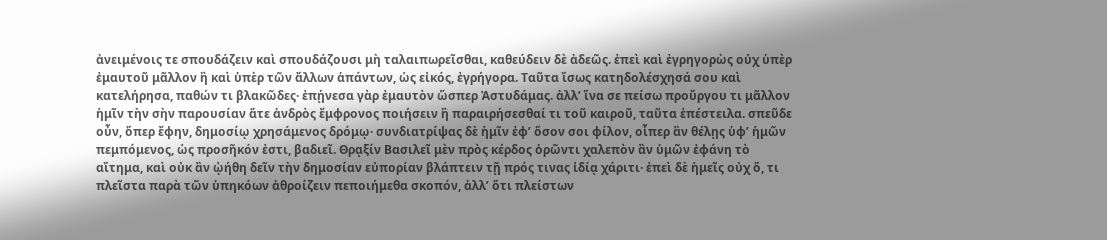ἀνειμένοις τε σπουδάζειν καὶ σπουδάζουσι μὴ ταλαιπωρεῖσθαι, καθεύδειν δὲ ἀδεῶς. ἐπεὶ καὶ ἐγρηγορὼς οὐχ ὑπὲρ ἐμαυτοῦ μᾶλλον ἢ καὶ ὑπὲρ τῶν ἄλλων ἁπάντων, ὡς εἰκός, ἐγρήγορα. Ταῦτα ἴσως κατηδολέσχησά σου καὶ κατελήρησα, παθών τι βλακῶδες· ἐπῄνεσα γὰρ ἐμαυτὸν ὥσπερ Ἀστυδάμας. ἀλλ’ ἵνα σε πείσω προὔργου τι μᾶλλον ἡμῖν τὴν σὴν παρουσίαν ἅτε ἀνδρὸς ἔμφρονος ποιήσειν ἢ παραιρήσεσθαί τι τοῦ καιροῦ, ταῦτα ἐπέστειλα. σπεῦδε οὖν, ὅπερ ἔφην, δημοσίῳ χρησάμενος δρόμῳ· συνδιατρίψας δὲ ἡμῖν ἐφ’ ὅσον σοι φίλον, οἷπερ ἂν θέλῃς ὑφ’ ἡμῶν πεμπόμενος, ὡς προσῆκόν ἐστι, βαδιεῖ. Θρᾳξίν Βασιλεῖ μὲν πρὸς κέρδος ὁρῶντι χαλεπὸν ἂν ὑμῶν ἐφάνη τὸ αἴτημα, καὶ οὐκ ἂν ᾠήθη δεῖν τὴν δημοσίαν εὐπορίαν βλάπτειν τῇ πρός τινας ἰδίᾳ χάριτι· ἐπεὶ δὲ ἡμεῖς οὐχ ὅ, τι πλεῖστα παρὰ τῶν ὑπηκόων ἀθροίζειν πεποιήμεθα σκοπόν, ἀλλ’ ὅτι πλείστων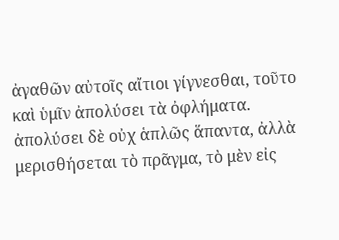ἀγαθῶν αὐτοῖς αἴτιοι γίγνεσθαι, τοῦτο καὶ ὑμῖν ἀπολύσει τὰ ὀφλήματα. ἀπολύσει δὲ οὐχ ἁπλῶς ἅπαντα, ἀλλὰ μερισθήσεται τὸ πρᾶγμα, τὸ μὲν εἰς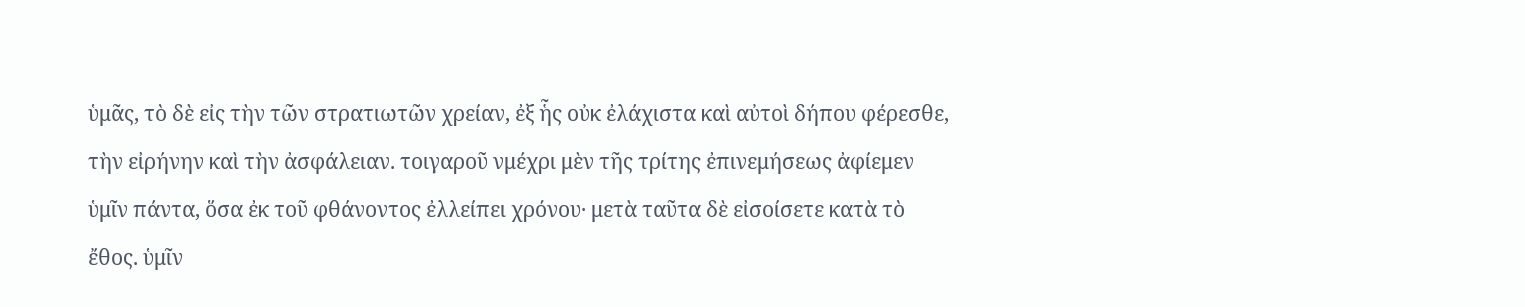ὑμᾶς, τὸ δὲ εἰς τὴν τῶν στρατιωτῶν χρείαν, ἐξ ἧς οὐκ ἐλάχιστα καὶ αὐτοὶ δήπου φέρεσθε, τὴν εἰρήνην καὶ τὴν ἀσφάλειαν. τοιγαροῦ νμέχρι μὲν τῆς τρίτης ἐπινεμήσεως ἀφίεμεν ὑμῖν πάντα, ὅσα ἐκ τοῦ φθάνοντος ἐλλείπει χρόνου· μετὰ ταῦτα δὲ εἰσοίσετε κατὰ τὸ ἔθος. ὑμῖν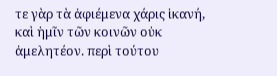τε γὰρ τὰ ἀφιέμενα χάρις ἱκανή, καὶ ἡμῖν τῶν κοινῶν οὐκ ἀμελητέον. περὶ τούτου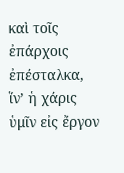καὶ τοῖς ἐπάρχοις ἐπέσταλκα, ἵν’ ἡ χάρις ὑμῖν εἰς ἔργον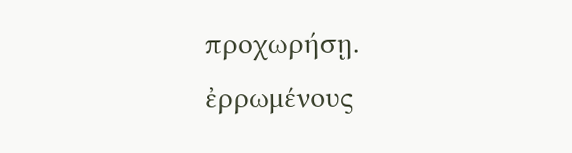προχωρήσῃ. ἐρρωμένους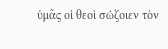ὑμᾶς οἱ θεοὶ σώζοιεν τὸν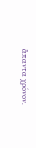ἅπαντα χρόνον.